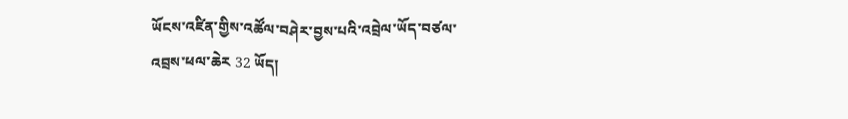ཡོངས་འཛིན་གྱིས་འཚོལ་བཤེར་བྱས་པའི་འབྲེལ་ཡོད་བཙལ་འབྲས་ཕལ་ཆེར 32 ཡོད།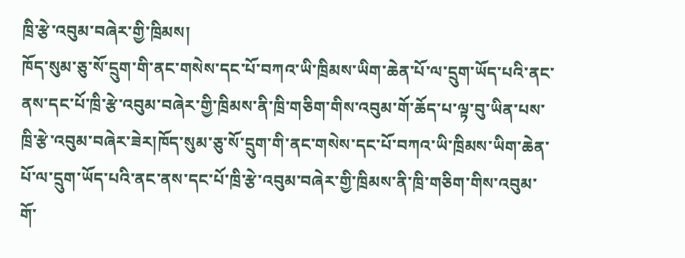ཁྲི་རྩེ་འབུམ་བཞེར་གྱི་ཁྲིམས།
ཁོད་སུམ་ཅུ་སོ་དྲུག་གི་ནང་གསེས་དང་པོ་བཀའ་ཡི་ཁྲིམས་ཡིག་ཆེན་པོ་ལ་དྲུག་ཡོད་པའི་ནང་ནས་དང་པོ་ཁྲི་རྩེ་འབུམ་བཞེར་གྱི་ཁྲིམས་ནི་ཁྲི་གཅིག་གིས་འབུམ་གོ་ཆོད་པ་ལྟ་བུ་ཡིན་པས་ཁྲི་རྩེ་འབུམ་བཞེར་ཟེར།ཁོད་སུམ་ཅུ་སོ་དྲུག་གི་ནང་གསེས་དང་པོ་བཀའ་ཡི་ཁྲིམས་ཡིག་ཆེན་པོ་ལ་དྲུག་ཡོད་པའི་ནང་ནས་དང་པོ་ཁྲི་རྩེ་འབུམ་བཞེར་གྱི་ཁྲིམས་ནི་ཁྲི་གཅིག་གིས་འབུམ་གོ་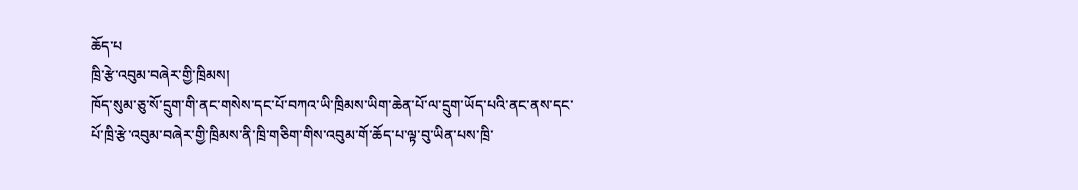ཆོད་པ
ཁྲི་རྩེ་འབུམ་བཞེར་གྱི་ཁྲིམས།
ཁོད་སུམ་ཅུ་སོ་དྲུག་གི་ནང་གསེས་དང་པོ་བཀའ་ཡི་ཁྲིམས་ཡིག་ཆེན་པོ་ལ་དྲུག་ཡོད་པའི་ནང་ནས་དང་པོ་ཁྲི་རྩེ་འབུམ་བཞེར་གྱི་ཁྲིམས་ནི་ཁྲི་གཅིག་གིས་འབུམ་གོ་ཆོད་པ་ལྟ་བུ་ཡིན་པས་ཁྲི་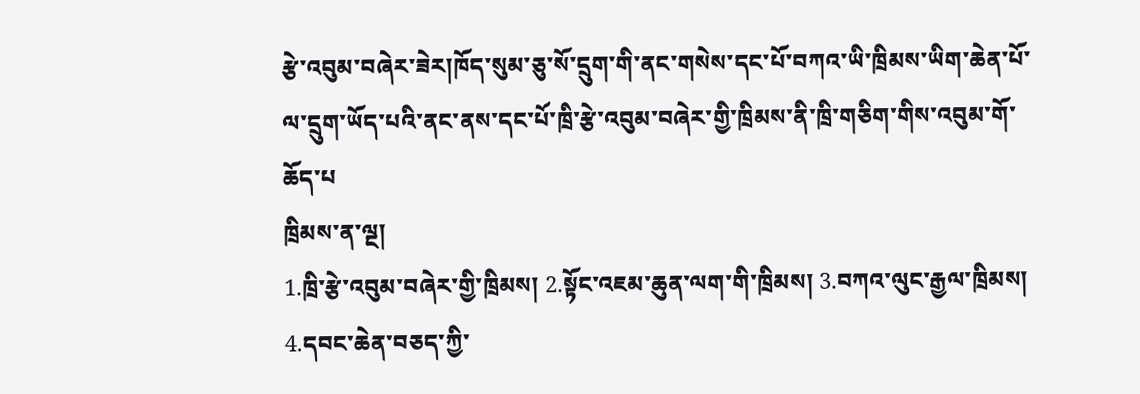རྩེ་འབུམ་བཞེར་ཟེར།ཁོད་སུམ་ཅུ་སོ་དྲུག་གི་ནང་གསེས་དང་པོ་བཀའ་ཡི་ཁྲིམས་ཡིག་ཆེན་པོ་ལ་དྲུག་ཡོད་པའི་ནང་ནས་དང་པོ་ཁྲི་རྩེ་འབུམ་བཞེར་གྱི་ཁྲིམས་ནི་ཁྲི་གཅིག་གིས་འབུམ་གོ་ཆོད་པ
ཁྲིམས་ན་ལྔ།
1.ཁྲི་རྩེ་འབུམ་བཞེར་གྱི་ཁྲིམས། 2.སྟོང་འཇམ་ཆུན་ལག་གི་ཁྲིམས། 3.བཀའ་ལུང་རྒྱལ་ཁྲིམས། 4.དབང་ཆེན་བཅད་ཀྱི་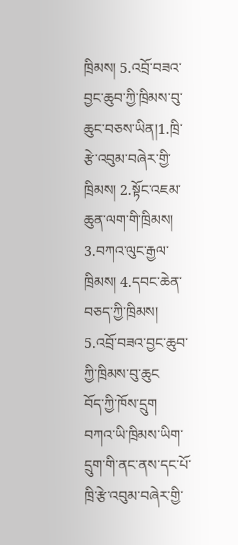ཁྲིམས། 5.འབྲོ་བཟའ་བྱང་ཆུབ་ཀྱི་ཁྲིམས་བུ་ཆུང་བཅས་ཡིན།1.ཁྲི་རྩེ་འབུམ་བཞེར་གྱི་ཁྲིམས། 2.སྟོང་འཇམ་ཆུན་ལག་གི་ཁྲིམས། 3.བཀའ་ལུང་རྒྱལ་ཁྲིམས། 4.དབང་ཆེན་བཅད་ཀྱི་ཁྲིམས། 5.འབྲོ་བཟའ་བྱང་ཆུབ་ཀྱི་ཁྲིམས་བུ་ཆུང
བོད་ཀྱི་ཁོས་དྲུག
བཀའ་ཡི་ཁྲིམས་ཡིག་དྲུག་གི་ནང་ནས་དང་པོ་ཁྲི་རྩེ་འབུམ་བཞེར་གྱི་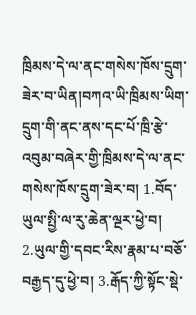ཁྲིམས་དེ་ལ་ནང་གསེས་ཁོས་དྲུག་ཟེར་བ་ཡིན།བཀའ་ཡི་ཁྲིམས་ཡིག་དྲུག་གི་ནང་ནས་དང་པོ་ཁྲི་རྩེ་འབུམ་བཞེར་གྱི་ཁྲིམས་དེ་ལ་ནང་གསེས་ཁོས་དྲུག་ཟེར་བ། 1.བོད་ཡུལ་སྤྱི་ལ་རུ་ཆེན་ལྔར་ཕྱེ་བ། 2.ཡུལ་གྱི་དབང་རིས་རྣམ་པ་བཅོ་བརྒྱད་དུ་ཕྱེ་བ། 3.རྒོད་ཀྱི་སྟོང་སྡེ་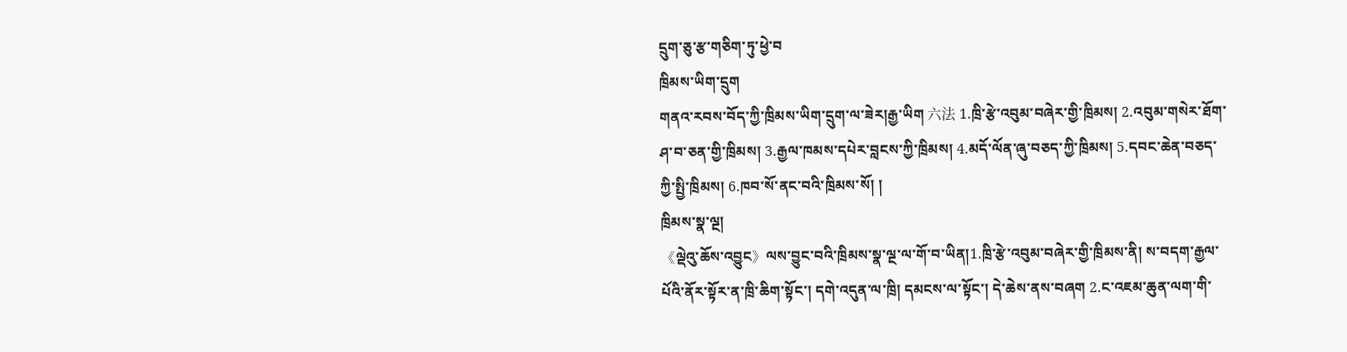དྲུག་ཅུ་རྩ་གཅིག་ཏུ་ཕྱེ་བ
ཁྲིམས་ཡིག་དྲུག
གནའ་རབས་བོད་ཀྱི་ཁྲིམས་ཡིག་དྲུག་ལ་ཟེར།རྒྱ་ཡིག 六法 1.ཁྲི་རྩེ་འབུམ་བཞེར་གྱི་ཁྲིམས། 2.འབུམ་གསེར་ཐོག་ཤ་བ་ཅན་གྱི་ཁྲིམས། 3.རྒྱལ་ཁམས་དཔེར་བླངས་ཀྱི་ཁྲིམས། 4.མདོ་ལོན་ཞུ་བཅད་ཀྱི་ཁྲིམས། 5.དབང་ཆེན་བཅད་ཀྱི་སྤྱི་ཁྲིམས། 6.ཁབ་སོ་ནང་བའི་ཁྲིམས་སོ། །
ཁྲིམས་སྣ་ལྔ།
《ལྡེའུ་ཆོས་འབྱུང》ལས་བྱུང་བའི་ཁྲིམས་སྣ་ལྔ་ལ་གོ་བ་ཡིན།1.ཁྲི་རྩེ་འབུམ་བཞེར་གྱི་ཁྲིམས་ནི། ས་བདག་རྒྱལ་པོའི་ནོར་སྟོར་ན་ཁྲི་ཆིག་སྟོང་། དགེ་འདུན་ལ་ཁྲི། དམངས་ལ་སྟོང་། དེ་ཆེས་ནས་བཞག 2.ང་འཇམ་ཆུན་ལག་གི་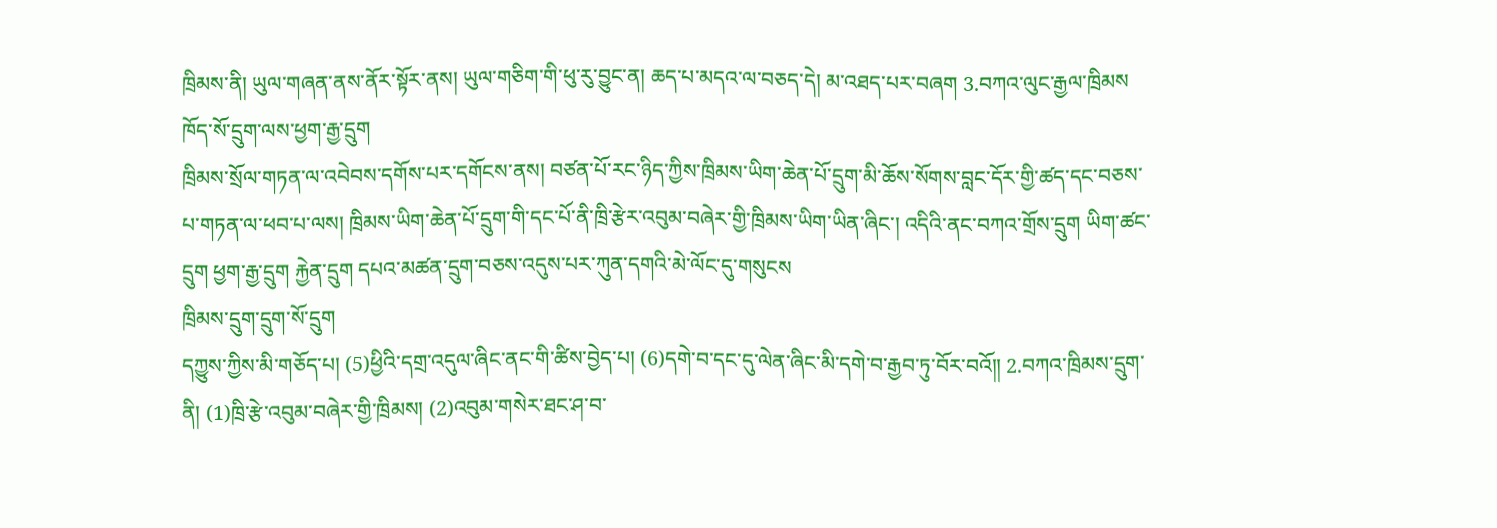ཁྲིམས་ནི། ཡུལ་གཞན་ནས་ནོར་སྟོར་ནས། ཡུལ་གཅིག་གི་ཕུ་རུ་བྱུང་ན། ཆད་པ་མདའ་ལ་བཅད་དེ། མ་འཐད་པར་བཞག 3.བཀའ་ལུང་རྒྱལ་ཁྲིམས
ཁོད་སོ་དྲུག་ལས་ཕྱག་རྒྱ་དྲུག
ཁྲིམས་སྲོལ་གཏན་ལ་འབེབས་དགོས་པར་དགོངས་ནས། བཙན་པོ་རང་ཉིད་ཀྱིས་ཁྲིམས་ཡིག་ཆེན་པོ་དྲུག་མི་ཆོས་སོགས་བླང་དོར་གྱི་ཚད་དང་བཅས་པ་གཏན་ལ་ཕབ་པ་ལས། ཁྲིམས་ཡིག་ཆེན་པོ་དྲུག་གི་དང་པོ་ནི་ཁྲི་རྩེར་འབུམ་བཞེར་གྱི་ཁྲིམས་ཡིག་ཡིན་ཞིང་། འདིའི་ནང་བཀའ་གྲོས་དྲུག ཡིག་ཚང་དྲུག ཕྱག་རྒྱ་དྲུག རྐྱེན་དྲུག དཔའ་མཚན་དྲུག་བཅས་འདུས་པར་ཀུན་དགའི་མེ་ལོང་དུ་གསུངས
ཁྲིམས་དྲུག་དྲུག་སོ་དྲུག
དཀྱུས་ཀྱིས་མི་གཅོད་པ། (5)ཕྱིའི་དགྲ་འདུལ་ཞིང་ནང་གི་ཚིས་བྱེད་པ། (6)དགེ་བ་དང་དུ་ལེན་ཞིང་མི་དགེ་བ་རྒྱབ་ཏུ་བོར་བའོ༎ 2.བཀའ་ཁྲིམས་དྲུག་ནི། (1)ཁྲི་རྩེ་འབུམ་བཞེར་གྱི་ཁྲིམས། (2)འབུམ་གསེར་ཐང་ཤ་བ་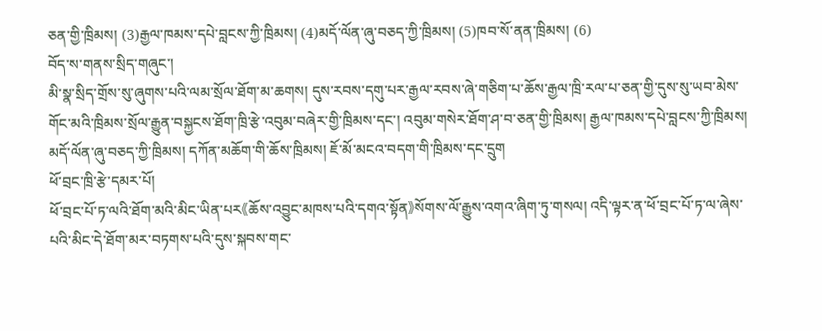ཅན་གྱི་ཁྲིམས། (3)རྒྱལ་ཁམས་དཔེ་བླངས་ཀྱི་ཁྲིམས། (4)མདོ་ལོན་ཞུ་བཅད་ཀྱི་ཁྲིམས། (5)ཁབ་སོ་ནན་ཁྲིམས། (6)
བོད་ས་གནས་སྲིད་གཞུང་།
མི་སྣ་སྲིད་གྲོས་སུ་ཞུགས་པའི་ལམ་སྲོལ་ཐོག་མ་ཆགས། དུས་རབས་དགུ་པར་རྒྱལ་རབས་ཞེ་གཅིག་པ་ཆོས་རྒྱལ་ཁྲི་རལ་པ་ཅན་གྱི་དུས་སུ་ཡབ་མེས་གོང་མའི་ཁྲིམས་སྲོལ་རྒྱུན་བསྐྱངས་ཐོག་ཁྲི་རྩེ་འབུམ་བཞེར་གྱི་ཁྲིམས་དང་། འབུམ་གསེར་ཐོག་ཤ་བ་ཅན་གྱི་ཁྲིམས། རྒྱལ་ཁམས་དཔེ་བླངས་ཀྱི་ཁྲིམས། མདོ་ལོན་ཞུ་བཅད་ཀྱི་ཁྲིམས། དཀོན་མཆོག་གི་ཆོས་ཁྲིམས། ཇོ་མོ་མངའ་བདག་གི་ཁྲིམས་དང་དྲུག
ཕོ་བྲང་ཁྲི་རྩེ་དམར་པོ།
ཕོ་བྲང་པོ་ཏ་ལའི་ཐོག་མའི་མིང་ཡིན་པར《ཆོས་འབྱུང་མཁས་པའི་དགའ་སྟོན》སོགས་ལོ་རྒྱུས་འགའ་ཞིག་ཏུ་གསལ། འདི་ལྟར་ན་ཕོ་བྲང་པོ་ཏ་ལ་ཞེས་པའི་མིང་དེ་ཐོག་མར་བཏགས་པའི་དུས་སྐབས་གང་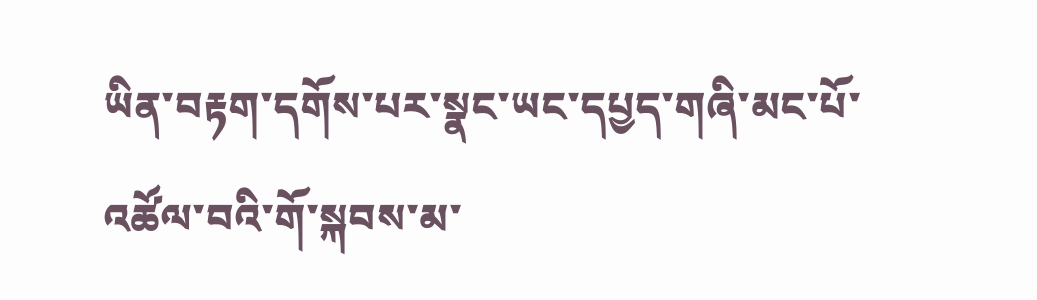ཡིན་བརྟག་དགོས་པར་སྣང་ཡང་དཔྱད་གཞི་མང་པོ་འཚོལ་བའི་གོ་སྐབས་མ་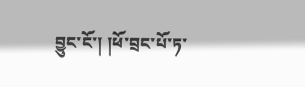བྱུང་ངོ་། །ཕོ་བྲང་པོ་ཏ་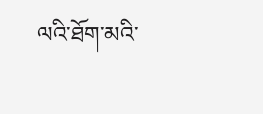ལའི་ཐོག་མའི་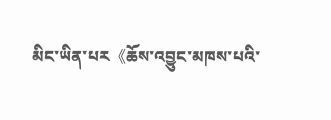མིང་ཡིན་པར《ཆོས་འབྱུང་མཁས་པའི་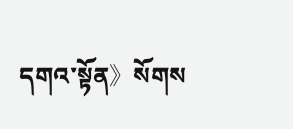དགའ་སྟོན》སོགས